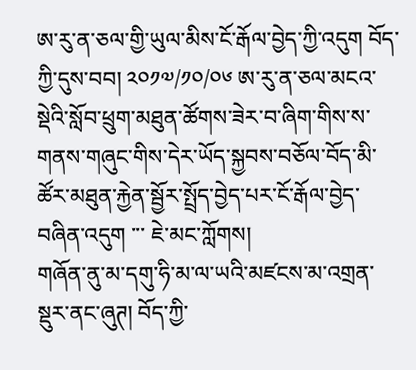ཨ་རུ་ན་ཅལ་གྱི་ཡུལ་མིས་ངོ་རྒོལ་བྱེད་ཀྱི་འདུག བོད་ཀྱི་དུས་བབ། ༢༠༡༧/༡༠/༠༦ ཨ་རུ་ན་ཅལ་མངའ་སྡེའི་སློབ་ཕྲུག་མཐུན་ཚོགས་ཟེར་བ་ཞིག་གིས་ས་གནས་གཞུང་གིས་དེར་ཡོད་སྐྱབས་བཅོལ་བོད་མི་ཚོར་མཐུན་རྐྱེན་སྦྱོར་སྤྲོད་བྱེད་པར་ངོ་རྒོལ་བྱེད་བཞིན་འདུག ་་་ ཇེ་མང་ཀློགས།
གཞོན་ནུ་མ་དགུ་ཧི་མ་ལ་ཡའི་མཛངས་མ་འགྲན་སྡུར་ནང་ཞུཊ། བོད་ཀྱི་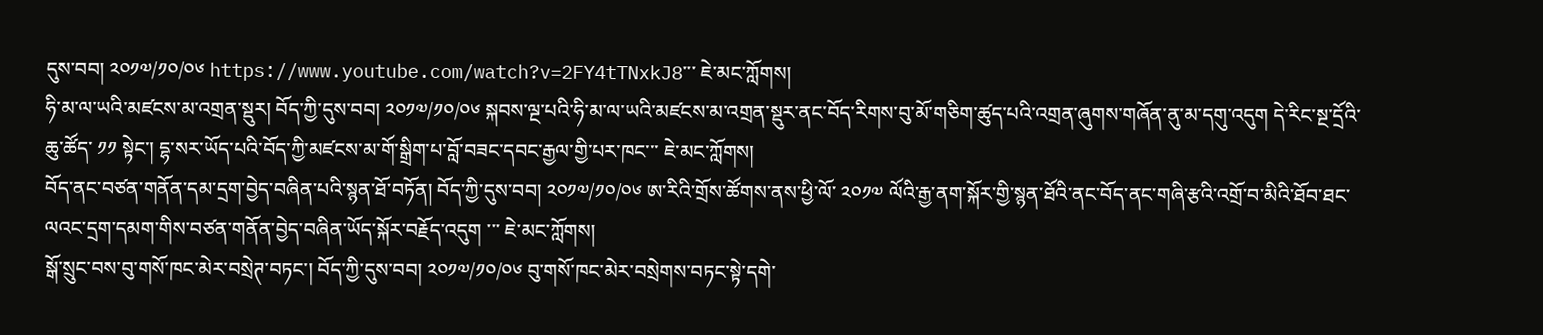དུས་བབ། ༢༠༡༧/༡༠/༠༦ https://www.youtube.com/watch?v=2FY4tTNxkJ8་་་ ཇེ་མང་ཀློགས།
ཧི་མ་ལ་ཡའི་མཛངས་མ་འགྲན་སྡུར། བོད་ཀྱི་དུས་བབ། ༢༠༡༧/༡༠/༠༦ སྐབས་ལྔ་པའི་ཧི་མ་ལ་ཡའི་མཛངས་མ་འགྲན་སྡུར་ནང་བོད་རིགས་བུ་མོ་གཅིག་ཚུད་པའི་འགྲན་ཞུགས་གཞོན་ནུ་མ་དགུ་འདུག དེ་རིང་སྔ་དྲོའི་ཆུ་ཚོད་ ༡༡ སྟེང་། དྷ་སར་ཡོད་པའི་བོད་ཀྱི་མཛངས་མ་གོ་སྒྲིག་པ་བློ་བཟང་དབང་རྒྱལ་གྱི་པར་ཁང་་་ ཇེ་མང་ཀློགས།
བོད་ནང་བཙན་གནོན་དམ་དྲག་བྱེད་བཞིན་པའི་སྙན་ཐོ་བཏོན། བོད་ཀྱི་དུས་བབ། ༢༠༡༧/༡༠/༠༦ ཨ་རིའི་གྲོས་ཚོགས་ནས་ཕྱི་ལོ་ ༢༠༡༧ ལོའི་རྒྱ་ནག་སྐོར་གྱི་སྙན་ཐོའི་ནང་བོད་ནང་གཞི་རྩའི་འགྲོ་བ་མིའི་ཐོབ་ཐང་ལའང་དྲག་དམག་གིས་བཙན་གནོན་བྱེད་བཞིན་ཡོད་སྐོར་བརྗོད་འདུག ་་་ ཇེ་མང་ཀློགས།
སྒོ་སྲུང་བས་བུ་གསོ་ཁང་མེར་བསྲེཊ་བཏང་། བོད་ཀྱི་དུས་བབ། ༢༠༡༧/༡༠/༠༦ བུ་གསོ་ཁང་མེར་བསྲེགས་བཏང་སྟེ་དགེ་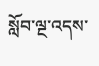སློབ་ལྔ་འདས་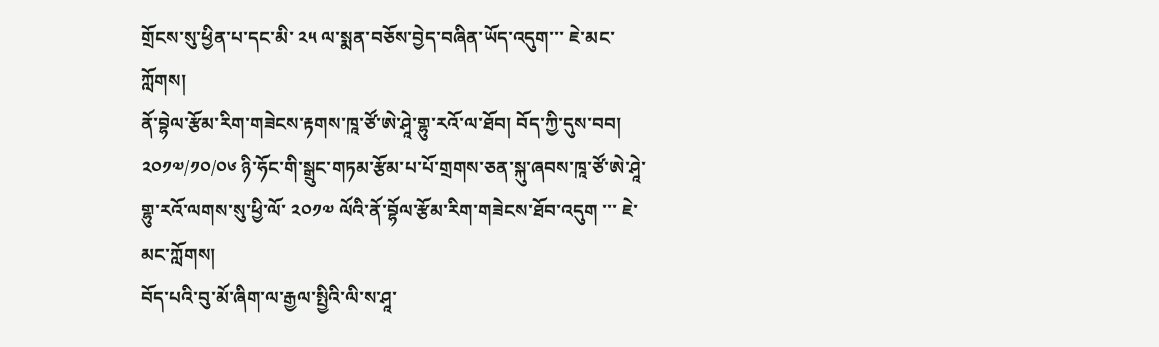གྲོངས་སུ་ཕྱིན་པ་དང་མི་ ༢༥ ལ་སྨན་བཅོས་བྱེད་བཞིན་ཡོད་འདུག་་་ ཇེ་མང་ཀློགས།
ནོ་བྷེལ་རྩོམ་རིག་གཟེངས་རྟགས་ཁཱ་ཙོ་ཨེ་ཤཱེ་གྷུ་རའོ་ལ་ཐོབ། བོད་ཀྱི་དུས་བབ། ༢༠༡༧/༡༠/༠༦ ཉི་ཧོང་གི་སྒྲུང་གཏམ་རྩོམ་པ་པོ་གྲགས་ཅན་སྐུ་ཞབས་ཁཱ་ཙོ་ཨེ་ཤཱེ་གྷུ་རའོ་ལགས་སུ་ཕྱི་ལོ་ ༢༠༡༧ ལོའི་ནོ་བྷོལ་རྩོམ་རིག་གཟེངས་ཐོབ་འདུག ་་་ ཇེ་མང་ཀློགས།
བོད་པའི་བུ་མོ་ཞིག་ལ་རྒྱལ་སྤྱིའི་ལི་ས་ཤཱ་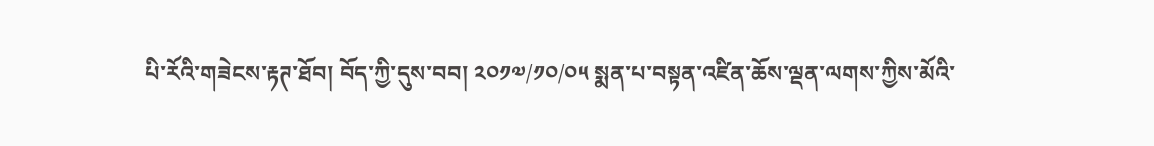པི་རོའི་གཟེངས་རྟཊ་ཐོབ། བོད་ཀྱི་དུས་བབ། ༢༠༡༧/༡༠/༠༥ སྨན་པ་བསྟན་འཛིན་ཆོས་ལྡན་ལགས་ཀྱིས་མོའི་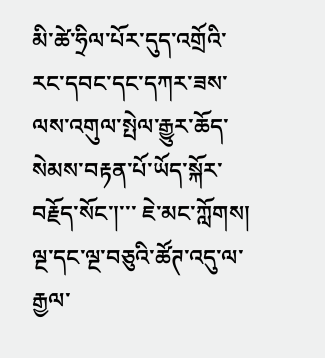མི་ཚེ་ཧྲིལ་པོར་དུད་འགྲོའི་རང་དབང་དང་དཀར་ཟས་ལས་འགུལ་སྤེལ་རྒྱུར་ཆོད་སེམས་བརྟན་པོ་ཡོད་སྐོར་བརྗོད་སོང་།་་་ ཇེ་མང་ཀློགས།
ལྔ་དང་ལྔ་བཅུའི་ཚོཊ་འདུ་ལ་རྒྱལ་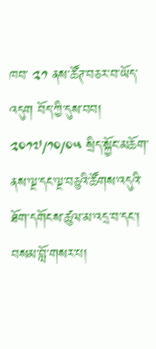ཁབ་ ༢༡ ནས་ཚོཊ་བཅར་བ་ཡོད་འདུག བོད་ཀྱི་དུས་བབ། ༢༠༡༧/༡༠/༠༥ སྲིད་སྐྱོང་མཆོག་ནས་ལྔ་དང་ལྔ་བཅུའི་ཚོགས་འདུའི་ཐོག་དགོངས་ཚུལ་མ་འདྲ་བ་དང་། བསམ་བློ་གསར་པ།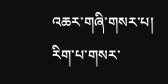འཆར་གཞི་གསར་པ། རིག་པ་གསར་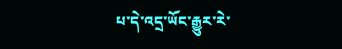པ་དེ་འདྲ་ཡོང་རྒྱུར་རེ་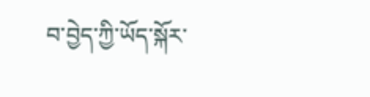བ་བྱེད་ཀྱི་ཡོད་སྐོར་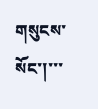གསུངས་སོང་།་་་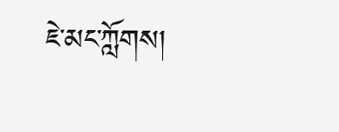ཇེ་མང་ཀློགས།